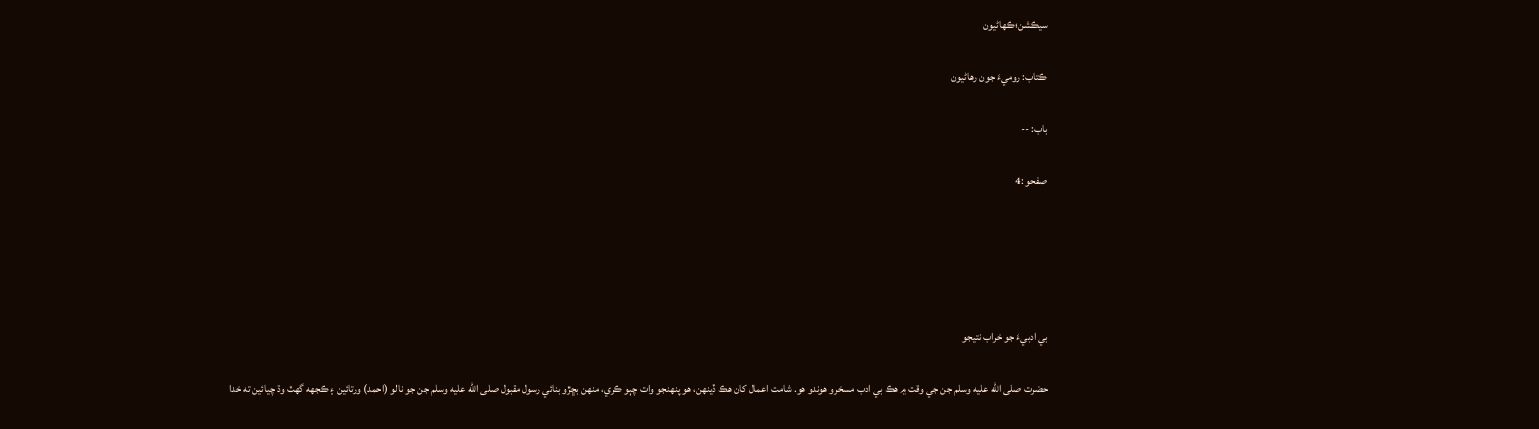سيڪشن؛ڪهاڻيون

ڪتاب: روميءَ جون رهاڻيون

باب: --

صفحو :4





بي ادبيءَ جو خراب نتيجو

حضرت صلى الله عليه وسلم جن جي وقت ۾ هڪ بي ادب مسخرو هوندو هو. شامت اعمال کان هڪ ڏينهن، هو پنهنجو وات چٻو ڪري، منهن بڇڙو بنائي رسول مقبول صلى الله عليه وسلم جن جو نالو (احمد) ورتائين ۽ ڪجهه گهٽ وڌ چيائين ته خدا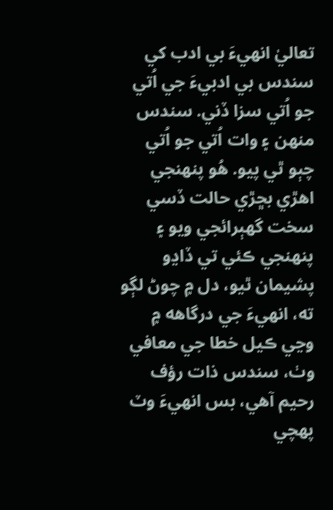تعاليٰ انهيءَ بي ادب کي سندس بي ادبيءَ جي اُتي جو اُتي سزا ڏني. سندس منهن ۽ وات اُتي جو اُتي چٻو ٿي پيو. هُو پنهنجي اهڙي بڇڙي حالت ڏسي سخت گهٻرائجي ويو ۽ پنهنجي ڪئي تي ڏاڍو پشيمان ٿيو، دل ۾ چوڻ لڳو ته، انهيءَ جي درگاهه ۾ وڃي ڪيل خطا جي معافي وٺ، سندس ذات رؤف رحيم آهي، بس انهيءَ وٽ پهچي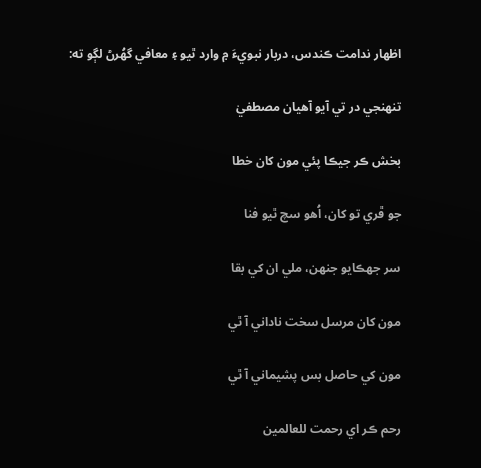اظهار ندامت ڪندس، دربار نبويءَ ۾ وارد ٿيو ۽ معافي گهُرڻ لڳو ته:

تنهنجي در تي آيو آهيان مصطفيٰ

بخش ڪر جيڪا پئي مون کان خطا

جو ڦري تو کان، اُهو سچ ٿيو فنا

سر جهڪايو جنهن، ملي ان کي بقا

مون کان مرسل سخت ناداني آ ٿي

مون کي حاصل بس پشيماني آ ٿي

رحم ڪر اي رحمت للعالمين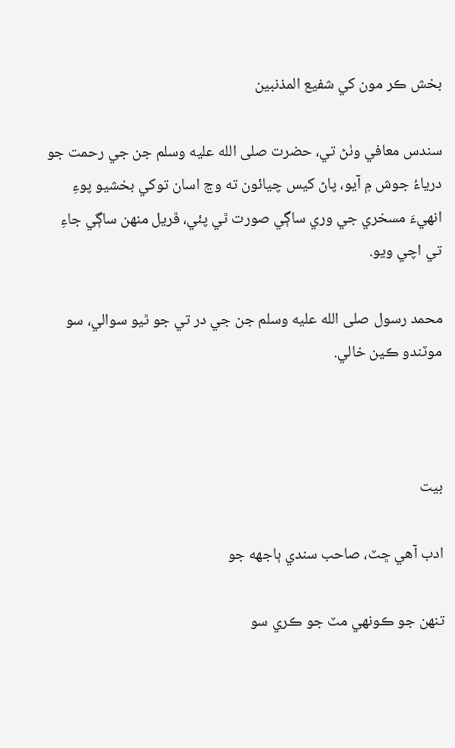بخش ڪر مون کي شفيع المذنبين

سندس معافي وٺڻ تي، حضرت صلى الله عليه وسلم جن جي رحمت جو درياءُ جوش ۾ آيو، پاڻ کيس چيائون ته وڃ اسان توکي بخشيو پوءِ انهيءَ مسخري جي وري ساڳي صورت ٿي پئي، ڦريل منهن ساڳي جاءِ تي اچي ويو.

محمد رسول صلى الله عليه وسلم جن جي در تي جو ٿيو سوالي، سو موٽندو ڪين خالي.



بيت

ادب آهي ڇٽ، صاحب سندي ٻاجهه جو

تنهن جو ڪونهي مٽ جو ڪري سو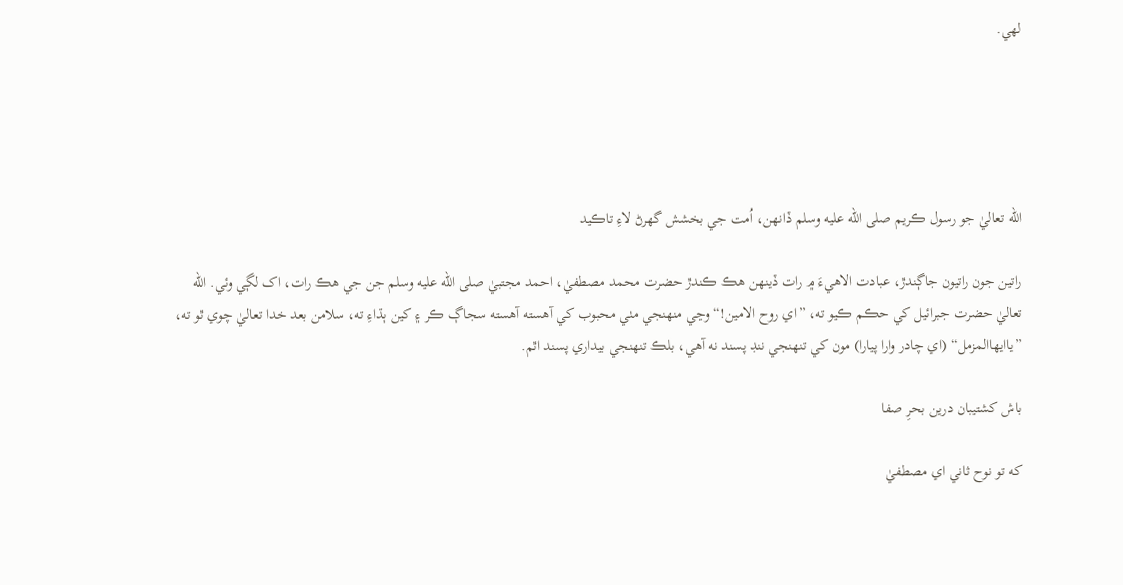لهي.





الله تعاليٰ جو رسول ڪريم صلى الله عليه وسلم ڏانهن، اُمت جي بخشش گهرڻ لاءِ تاڪيد

راتين جون راتيون جاڳندڙ، عبادت الاهيءَ ۾ رات ڏينهن هڪ ڪندڙ حضرت محمد مصطفيٰ، احمد مجتبيٰ صلى الله عليه وسلم جن جي هڪ رات، اک لڳي وئي. الله تعاليٰ حضرت جبرائيل کي حڪم ڪيو ته، ”اي روح الامين!“ وڃي منهنجي مٺي محبوب کي آهسته آهسته سجاڳ ڪر ۽ کين ٻڌاءِ ته، سلامن بعد خدا تعاليٰ چوي ٿو ته، ”ياايهاالمزمل“ (اي چادر وارا پيارا) مون کي تنهنجي ننڊ پسند نه آهي، بلڪ تنهنجي بيداري پسند اٿم.

باش کشتيبان درين بحرِ صفا

که تو نوح ثاني اي مصطفيٰ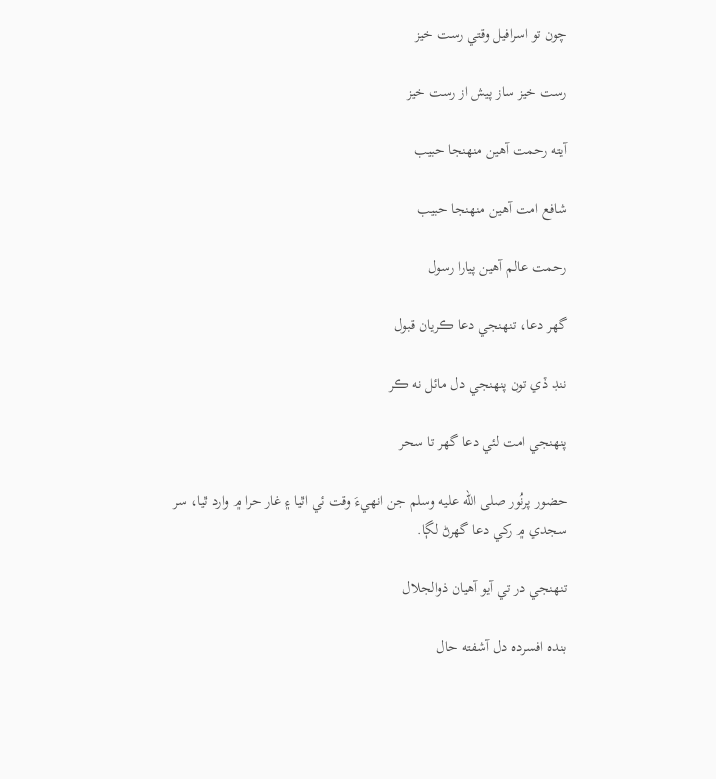چون تو اسرافيل وقتي رست خيز

رست خيز ساز پيش از رست خيز

آيته رحمت آهين منهنجا حبيب

شافع امت آهين منهنجا حبيب

رحمت عالم آهين پيارا رسول

گهر دعا، تنهنجي دعا ڪريان قبول

ننڊ ڏي تون پنهنجي دل مائل نه ڪر

پنهنجي امت لئي دعا گهر تا سحر

حضور پرنُور صلى الله عليه وسلم جن انهيءَ وقت ئي اٿيا ۽ غار حرا ۾ وارد ٿيا، سر سجدي ۾ رکي دعا گهرڻ لڳا.

تنهنجي در تي آيو آهيان ذوالجلال

بنده افسرده دل آشفته حال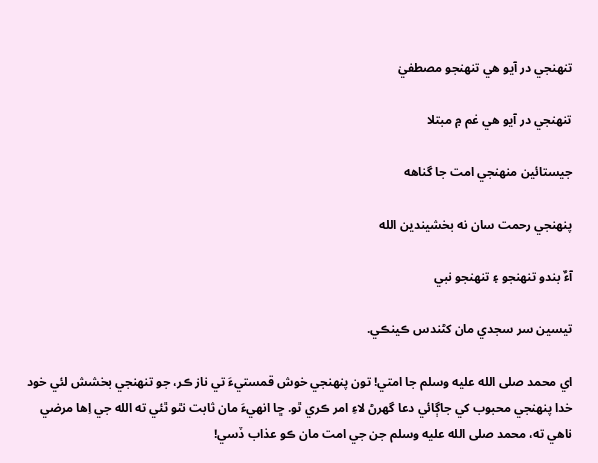تنهنجي در آيو هي تنهنجو مصطفيٰ

تنهنجي در آيو هي غم ۾ مبتلا

جيستائين منهنجي امت جا گناهه

پنهنجي رحمت سان نه بخشيندين الله

آءٌ بندو تنهنجو ۽ تنهنجو نبي

تيسين سر سجدي مان کڻندس ڪينڪي.

اي محمد صلى الله عليه وسلم جا امتي! تون پنهنجي خوش قمستيءَ تي ناز ڪر، جو تنهنجي بخشش لئي خود خدا پنهنجي محبوب کي جاڳائي دعا گهرڻ لاءِ امر ڪري ٿو. ڇا انهيءَ مان ثابت نٿو ٿئي ته الله جي اِها مرضي ناهي ته، محمد صلى الله عليه وسلم جن جي امت مان ڪو عذاب ڏسي!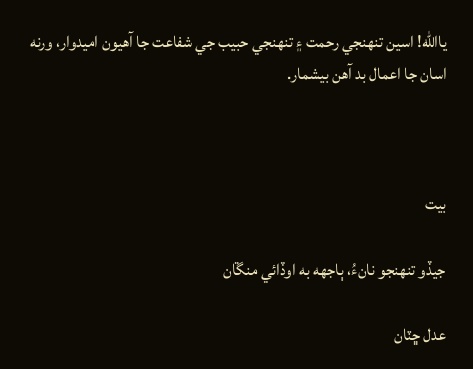ياالله! اسين تنهنجي رحمت ۽ تنهنجي حبيب جي شفاعت جا آهيون اميدوار، ورنه اسان جا اعمال بد آهن بيشمار.



بيت

جيڏو تنهنجو نانءُ، ٻاجهه به اوڏائي منڱان

عدل ڇٽان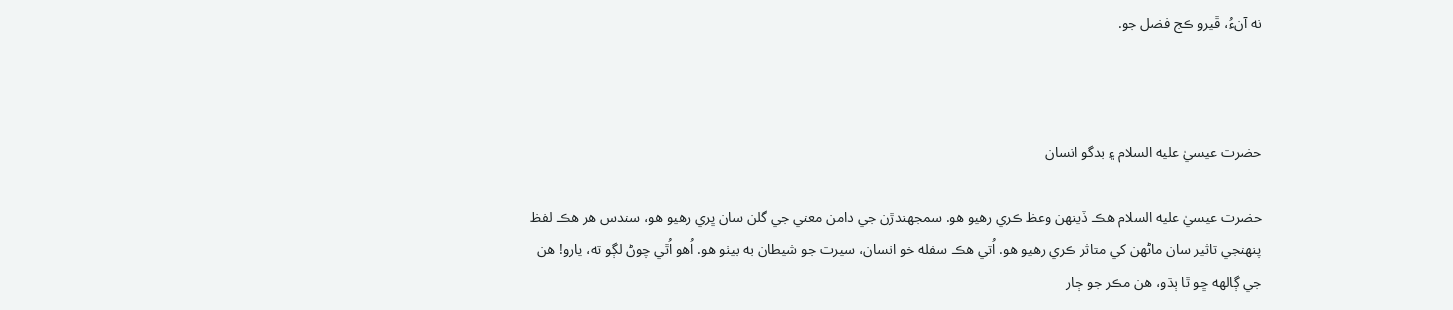نه آنءُ، ڦيرو ڪج فضل جو.



حضرت عيسيٰ عليه السلام ۽ بدگو انسان

حضرت عيسيٰ عليه السلام هڪ ڏينهن وعظ ڪري رهيو هو. سمجهندڙن جي دامن معني جي گلن سان ڀري رهيو هو، سندس هر هڪ لفظ پنهنجي تاثير سان ماڻهن کي متاثر ڪري رهيو هو. اُتي هڪ سفله خو انسان، سيرت جو شيطان به بيٺو هو. اُهو اُٿي چوڻ لڳو ته، يارو! هن جي ڳالهه ڇو ٿا ٻڌو، هن مڪر جو ڄار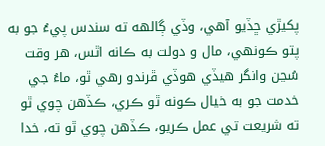پکيڙي ڇڏيو آهي، وڏي ڳالهه ته سندس پيءُ جو به پتو ڪونهي، مال و دولت به ڪانه اٿس، هر وقت سُڃن وانگر هيڏي هوڏي ڦرندو رهي ٿو، ماءُ جي خدمت جو به خيال ڪونه ٿو ڪري، ڪڏهن چوي ٿو ته شريعت تي عمل ڪريو، ڪڏهن چوي ٿو ته، خدا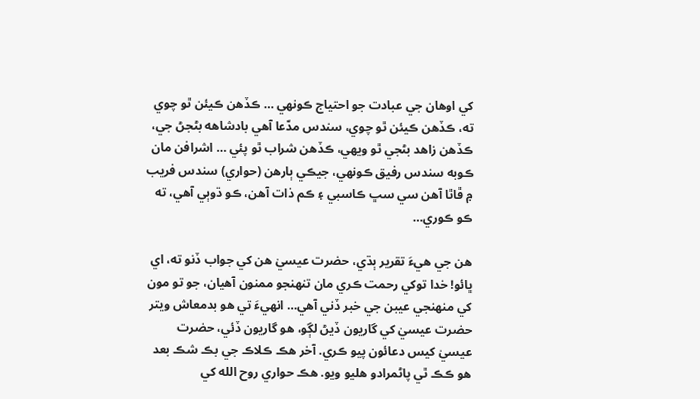کي اوهان جي عبادت جو احتياج ڪونهي … ڪڏهن ڪيئن ٿو چوي ته، ڪڏهن ڪيئن ٿو چوي، سندس مدّعا آهي بادشاهه بڻجڻ جي، ڪڏهن زاهد بڻجي ٿو ويهي، ڪڏهن شراب ٿو پئي … اشرافن مان ڪوبه سندس رفيق ڪونهي، جيڪي ٻارهن (حواري) سندس فريب ۾ ڦاٿا آهن سي سڀ ڪاسبي ۽ ڪم ذات آهن، ڪو ڌوٻي آهي، ته ڪو ڪوري…

هن جي هيءَ تقرير ٻڌي، حضرت عيسيٰ هن کي جواب ڏنو ته، اي ڀائو! خدا توکي رحمت ڪري مان تنهنجو ممنون آهيان، جو تو مون کي منهنجي عيبن جي خبر ڏني آهي… انهيءَ تي هو بدمعاش ويتر حضرت عيسيٰ کي گاريون ڏيڻ لڳو، هو گاريون ڏئي، حضرت عيسيٰ کيس دعائون پيو ڪري. آخر هڪ ڪلاڪ جي بڪ شڪ بعد هو ڪڪ ٿي پاڻمرادو هليو ويو. هڪ حواري روح الله کي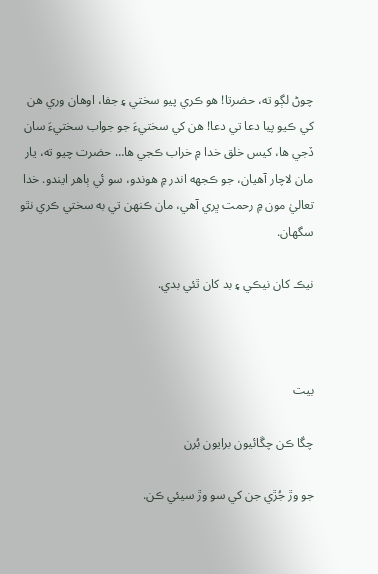چوڻ لڳو ته، حضرتا! هو ڪري پيو سختي ۽ جفا، اوهان وري هن کي ڪيو پيا دعا تي دعا! هن کي سختيءَ جو جواب سختيءَ سان ڏجي ها، کيس خلق خدا ۾ خراب ڪجي ها… حضرت چيو ته، يار مان لاچار آهيان، جو ڪجهه اندر ۾ هوندو، سو ئي ٻاهر ايندو. خدا تعاليٰ مون ۾ رحمت ڀري آهي، مان ڪنهن تي به سختي ڪري نٿو سگهان.

نيڪ کان نيڪي ۽ بد کان ٿئي بدي.



بيت

چڱا ڪن چڱائيون برايون بُرن

جو وڙ جُڙي جن کي سو وڙ سيئي ڪن.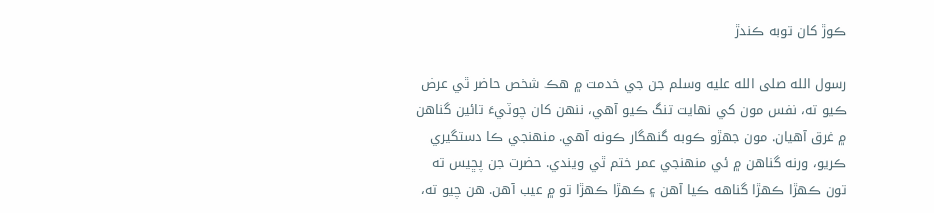ڪوڙ کان توبه ڪندڙ

رسول الله صلى الله عليه وسلم جن جي خدمت ۾ هڪ شخص حاضر ٿي عرض ڪيو ته، نفس مون کي نهايت تنگ ڪيو آهي، ننهن کان چوٽيءَ تائين گناهن ۾ غرق آهيان. مون جهڙو ڪوبه گنهگار ڪونه آهي. منهنجي ڪا دستگيري ڪريو، ورنه گناهن ۾ ئي منهنجي عمر ختم ٿي ويندي. حضرت جن پڇيس ته تون ڪهڙا ڪهڙا گناهه ڪيا آهن ۽ ڪهڙا ڪهڙا تو ۾ عيب آهن. هن چيو ته،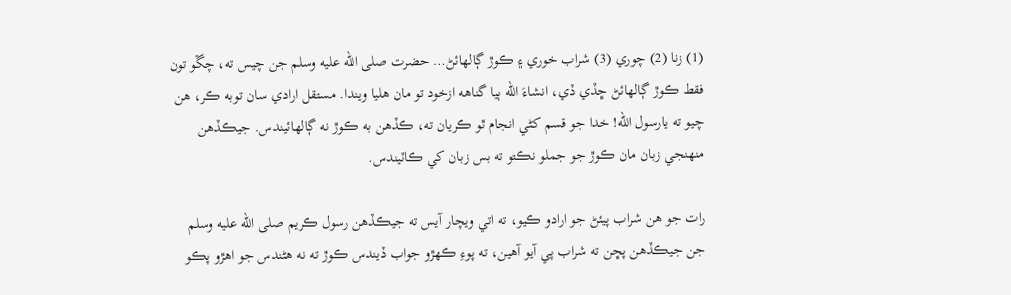(1) زنا (2) چوري (3) شراب خوري ۽ ڪوڙ ڳالهائڻ… حضرت صلى الله عليه وسلم جن چيس ته، چڱو تون فقط ڪوڙ ڳالهائڻ ڇڏي ڏي، انشاءَ الله ٻيا گناهه ازخود تو مان هليا ويندا. مستقل ارادي سان توبه ڪر، هن چيو ته يارسول الله! خدا جو قسم کڻي انجام ٿو ڪريان ته، ڪڏهن به ڪوڙ نه ڳالهائيندس. جيڪڏهن منهنجي زبان مان ڪوڙ جو جملو نڪتو ته بس زبان کي ڪاٽيندس.

رات جو هن شراب پيئڻ جو ارادو ڪيو، ته اتي ويچار آيس ته جيڪڏهن رسول ڪريم صلى الله عليه وسلم جن جيڪڏهن پڇن ته شراب پي آيو آهين، ته پوءِ ڪهڙو جواب ڏيندس ڪوڙ ته نه هڻندس جو اهڙو پڪو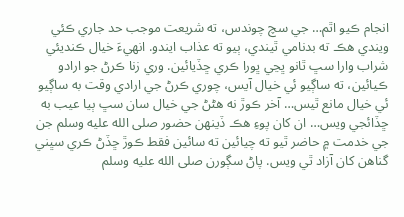انجام ڪيو اٿم… جي سچ چوندس، ته شريعت موجب حد جاري ڪئي ويندي هڪ ته بدنامي ٿيندي، ٻيو ته عذاب ايندو. انهيءَ خيال ڪنديئي شراب وارا سڀ ٿانو ڀڃي ڀورا ڪري ڇڏيائين. وري زنا ڪرڻ جو ارادو ڪيائين، ته ساڳيو ئي خيال آيس، چوري ڪرڻ جي ارادي وقت به ساڳيو ئي خيال مانع ٿيس… آخر ڪوڙ نه هڻڻ جي خيال سان سڀ ٻيا عيب به ڇڏائجي ويس… ان کان پوءِ هڪ ڏينهن حضور صلى الله عليه وسلم جن جي خدمت ۾ حاضر ٿيو ته چيائين ته سائين فقط ڪوڙ ڇڏڻ ڪري سڀني گناهن کان آزاد ٿي ويس. پاڻ سڳورن صلى الله عليه وسلم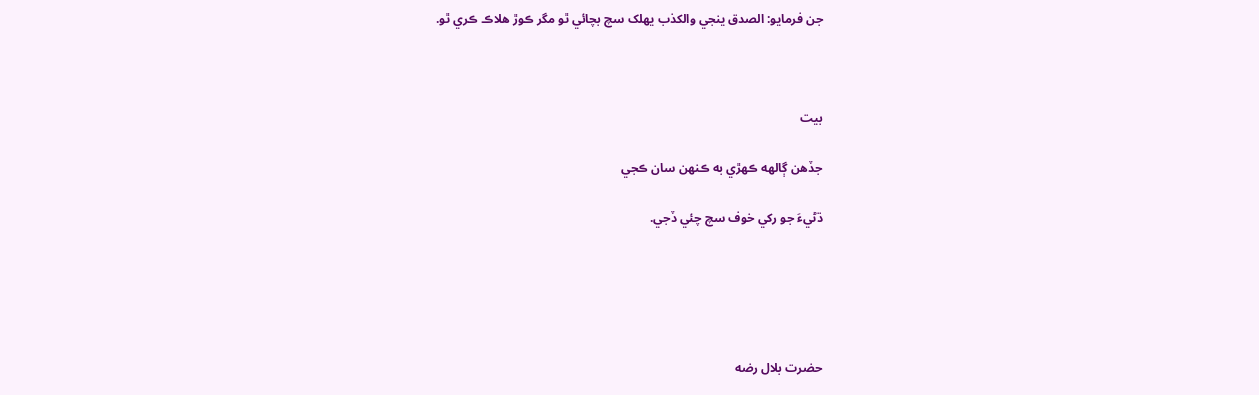جن فرمايو: الصدق ينجي والکذب يهلک سچ بچائي ٿو مگر ڪوڙ هلاڪ ڪري ٿو.



بيت

جڏهن ڳالهه ڪهڙي به ڪنهن سان ڪجي

ڌڻيءَ جو رکي خوف سچ چئي ڏجي.





حضرت بلال رضه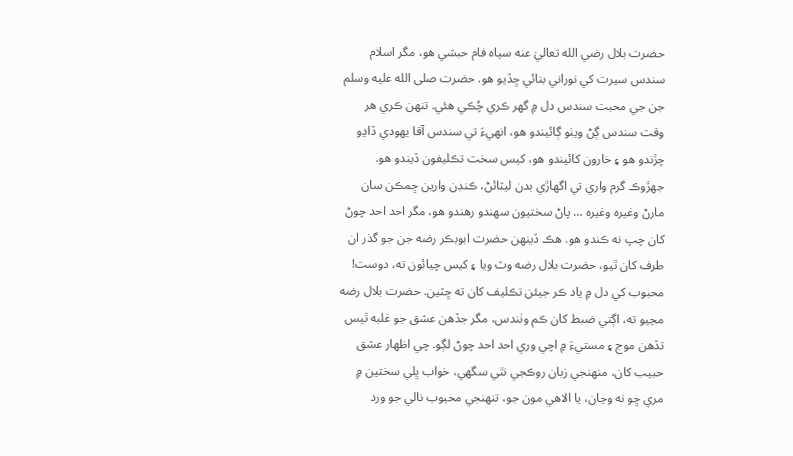حضرت بلال رضي الله تعاليٰ عنه سياه فام حبشي هو، مگر اسلام سندس سيرت کي نوراني بنائي ڇڏيو هو. حضرت صلى الله عليه وسلم جن جي محبت سندس دل ۾ گهر ڪري چُڪي هئي. تنهن ڪري هر وقت سندس ڳڻ ويٺو ڳائيندو هو، انهيءَ تي سندس آقا يهودي ڏاڍو چڙندو هو ۽ خارون کائيندو هو، کيس سخت تڪليفون ڏيندو هو. جهڙوڪ گرم واري تي اگهاڙي بدن ليٽائڻ، ڪنڊن وارين ڇمڪن سان مارڻ وغيره وغيره … پاڻ سختيون سهندو رهندو هو، مگر احد احد چوڻ کان چپ نه ڪندو هو. هڪ ڏينهن حضرت ابوبڪر رضه جن جو گذر ان طرف کان ٿيو، حضرت بلال رضه وٽ ويا ۽ کيس چيائون ته، دوست! محبوب کي دل ۾ ياد ڪر جيئن تڪليف کان ته ڇٽين. حضرت بلال رضه مڃيو ته، اڳتي ضبط کان ڪم وٺندس، مگر جڏهن عشق جو غلبه ٿيس تڏهن موج ۽ مستيءَ ۾ اچي وري احد احد چوڻ لڳو. چي اظهار عشق حبيب کان، منهنجي زبان روڪجي نٿي سگهي، خواب ڀلي سختين ۾ مري ڇو نه وڃان، يا الاهي مون جو، تنهنجي محبوب نالي جو ورد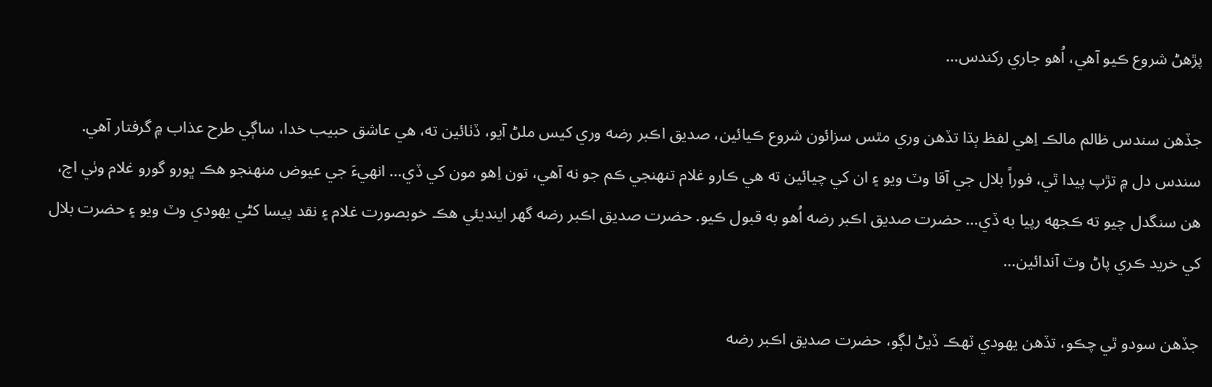پڙهڻ شروع ڪيو آهي، اُهو جاري رکندس…

جڏهن سندس ظالم مالڪ اِهي لفظ ٻڌا تڏهن وري مٿس سزائون شروع ڪيائين، صديق اڪبر رضه وري کيس ملڻ آيو، ڏٺائين ته، هي عاشق حبيب خدا، ساڳي طرح عذاب ۾ گرفتار آهي. سندس دل ۾ تڙپ پيدا ٿي، فوراً بلال جي آقا وٽ ويو ۽ ان کي چيائين ته هي ڪارو غلام تنهنجي ڪم جو نه آهي، تون اِهو مون کي ڏي… انهيءَ جي عيوض منهنجو هڪ ڀورو گورو غلام وٺي اچ، هن سنگدل چيو ته ڪجهه رپيا به ڏي… حضرت صديق اڪبر رضه اُهو به قبول ڪيو. حضرت صديق اڪبر رضه گهر اينديئي هڪ خوبصورت غلام ۽ نقد پيسا کڻي يهودي وٽ ويو ۽ حضرت بلال کي خريد ڪري پاڻ وٽ آندائين…

جڏهن سودو ٿي چڪو، تڏهن يهودي ٽهڪ ڏيڻ لڳو، حضرت صديق اڪبر رضه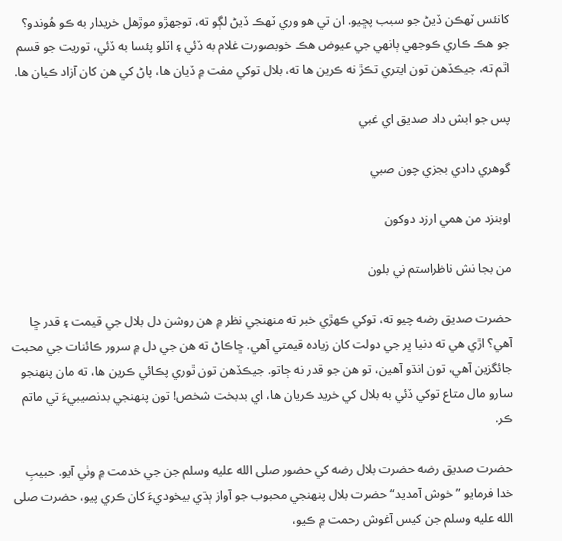کانئس ٽهڪن ڏيڻ جو سبب پڇيو. ان تي هو وري ٽهڪ ڏيڻ لڳو ته، توجهڙو موڙهل خريدار به ڪو هُوندو؟ جو هڪ ڪاري ڪوجهي ٻانهي جي عيوض هڪ خوبصورت غلام به ڏئي ۽ اٽلو پئسا به ڏئي، توريت جو قسم اٿم ته، جيڪڏهن تون ايتري تڪڙ نه ڪرين ها ته، بلال توکي مفت ۾ ڏيان ها، پاڻ کي هن کان آزاد ڪيان ها.

پس جو ابش داد صديق اي غبي

گوهري دادي بجزي چون صبي

اوبنزد من همي ارزد دوکون

من بجا نش ناظراستم ني بلون

حضرت صديق رضه چيو ته، توکي ڪهڙي خبر ته منهنجي نظر ۾ هن روشن دل بلال جي قيمت ۽ قدر ڇا آهي؟ اڙي هي ته دنيا ڀر جي دولت کان زياده قيمتي آهي. ڇاڪاڻ ته هن جي دل ۾ سرور ڪائنات جي محبت جائگزين آهي، تون انڌو آهين، تو هن جو قدر نه ڄاتو. جيڪڏهن تون ٿوري پڪائي ڪرين ها، ته مان پنهنجو سارو مال متاع توکي ڏئي به بلال کي خريد ڪريان ها، اي بدبخت شخص! تون پنهنجي بدنصيبيءَ تي ماتم ڪر.

حضرت صديق رضه حضرت بلال رضه کي حضور صلى الله عليه وسلم جن جي خدمت ۾ وٺي آيو. حبيبِ خدا فرمايو ”خوش آمديد“ حضرت بلال پنهنجي محبوب جو آواز ٻڌي بيخوديءَ کان ڪري پيو، حضرت صلى الله عليه وسلم جن کيس آغوش رحمت ۾ ڪيو،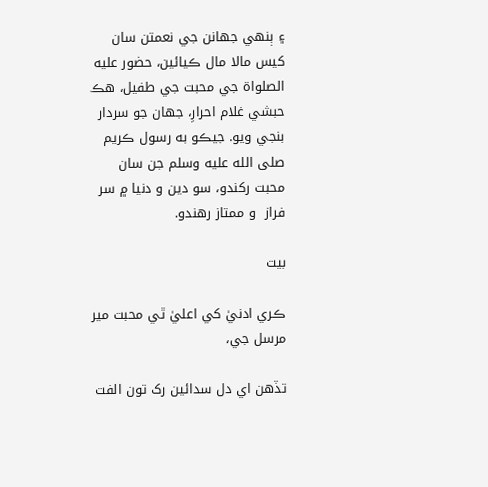۽ ٻنهي جهانن جي نعمتن سان کيس مالا مال ڪيائين، حضور عليه الصلواة جي محبت جي طفيل، هڪ حبشي غلام احرارِ، جهان جو سردار بنجي ويو. جيڪو به رسول ڪريم صلى الله عليه وسلم جن سان محبت رکندو، سو دين و دنيا ۾ سر فراز  و ممتاز رهندو.

بيت

ڪري ادنيٰ کي اعليٰ ٿي محبت مير مرسل جي،

تڏهن اي دل سدائين رک تون الفت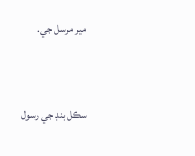مير مرسل جي.



سڪل بنڊ جي رسول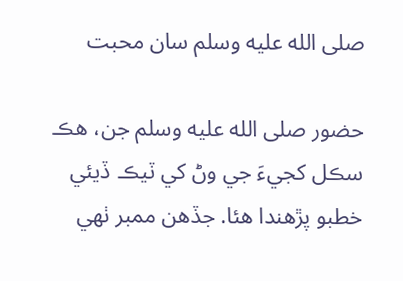صلى الله عليه وسلم سان محبت

حضور صلى الله عليه وسلم جن، هڪ سڪل کجيءَ جي وڻ کي ٽيڪ ڏيئي خطبو پڙهندا هئا. جڏهن ممبر ٺهي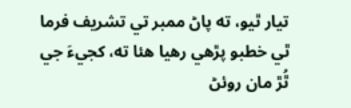تيار ٿيو، ته پاڻ ممبر تي تشريف فرما ٿي خطبو پڙهي رهيا هئا ته، کجيءَ جي ٿُڙ مان روئڻ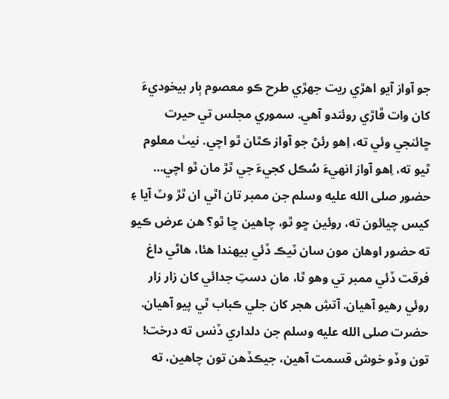جو آواز آيو اهڙي ريت جهڙي طرح ڪو معصوم ٻار بيخوديءَ کان وات ڦاڙي روئندو آهي. سموري مجلس تي حيرت ڇائنجي وئي ته، اِهو رئڻ جو آواز ڪٿان ٿو اچي. نيٺ معلوم ٿيو ته، اِهو آواز انهيءَ سُڪل کجيءَ جي ٿڙ مان ٿو اچي… حضور صلى الله عليه وسلم جن ممبر تان اٿي ان ٿڙ وٽ آيا ۽ کيس چيائون ته، روئين ڇو ٿو، چاهين ڇا ٿو؟ هن عرض ڪيو ته حضور اوهان مون سان ٽيڪ ڏئي بيهندا هئا، هاڻي داغ فرقت ڏئي ممبر تي وهو ٿا، مان دستِ جدائي کان زار زار روئي رهيو آهيان. آتشِ هجر کان جلي ڪباب ٿي پيو آهيان. حضرت صلى الله عليه وسلم جن دلداري ڏنس ته درخت! تون وڏو خوش قسمت آهين، جيڪڏهن تون چاهين، ته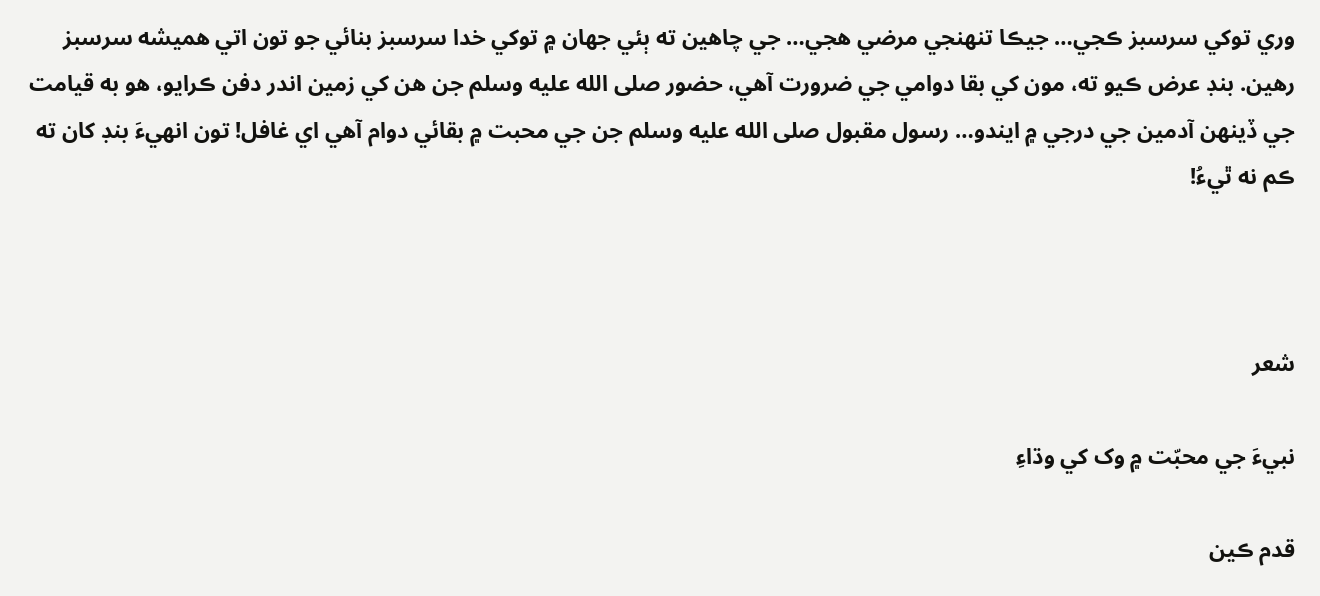وري توکي سرسبز ڪجي… جيڪا تنهنجي مرضي هجي… جي چاهين ته ٻئي جهان ۾ توکي خدا سرسبز بنائي جو تون اتي هميشه سرسبز رهين. بنڊ عرض ڪيو ته، مون کي بقا دوامي جي ضرورت آهي، حضور صلى الله عليه وسلم جن هن کي زمين اندر دفن ڪرايو، هو به قيامت جي ڏينهن آدمين جي درجي ۾ ايندو… رسول مقبول صلى الله عليه وسلم جن جي محبت ۾ بقائي دوام آهي اي غافل! تون انهيءَ بنڊ کان ته ڪم نه ٿيءُ!



شعر

نبيءَ جي محبّت ۾ وک کي وڌاءِ

قدم ڪين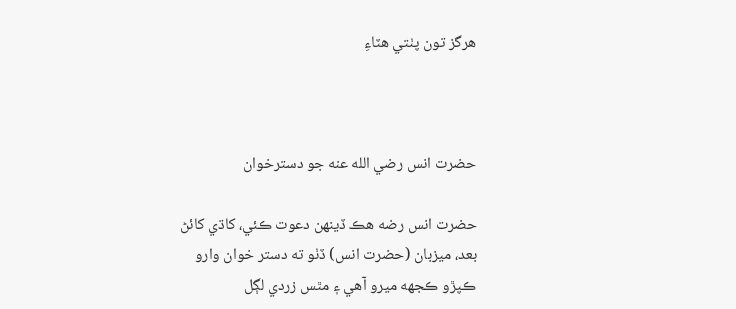هرگز تون پٺتي هٽاءِ



حضرت انس رضي الله عنه جو دسترخوان

حضرت انس رضه هڪ ڏينهن دعوت ڪئي، کاڌي کائڻ بعد، ميزبان (حضرت انس) ڏٺو ته دستر خوان وارو ڪپڙو ڪجهه ميرو آهي ۽ مٿس زردي لڳل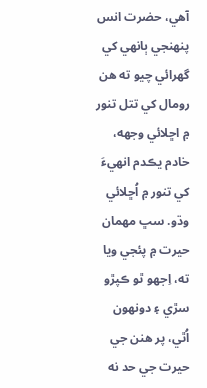آهي، حضرت انس پنهنجي ٻانهي کي گهرائي چيو ته هن رومال کي تتل تنور ۾ اڇلائي وجهه، خادم يڪدم انهيءَ کي تنور ۾ اُڇلائي وڌو. سڀ مهمان حيرت ۾ پئجي ويا ته، اِجهو ٿو ڪپڙو سڙي ۽ دونهون اُٿي، پر هنن جي حيرت جي حد نه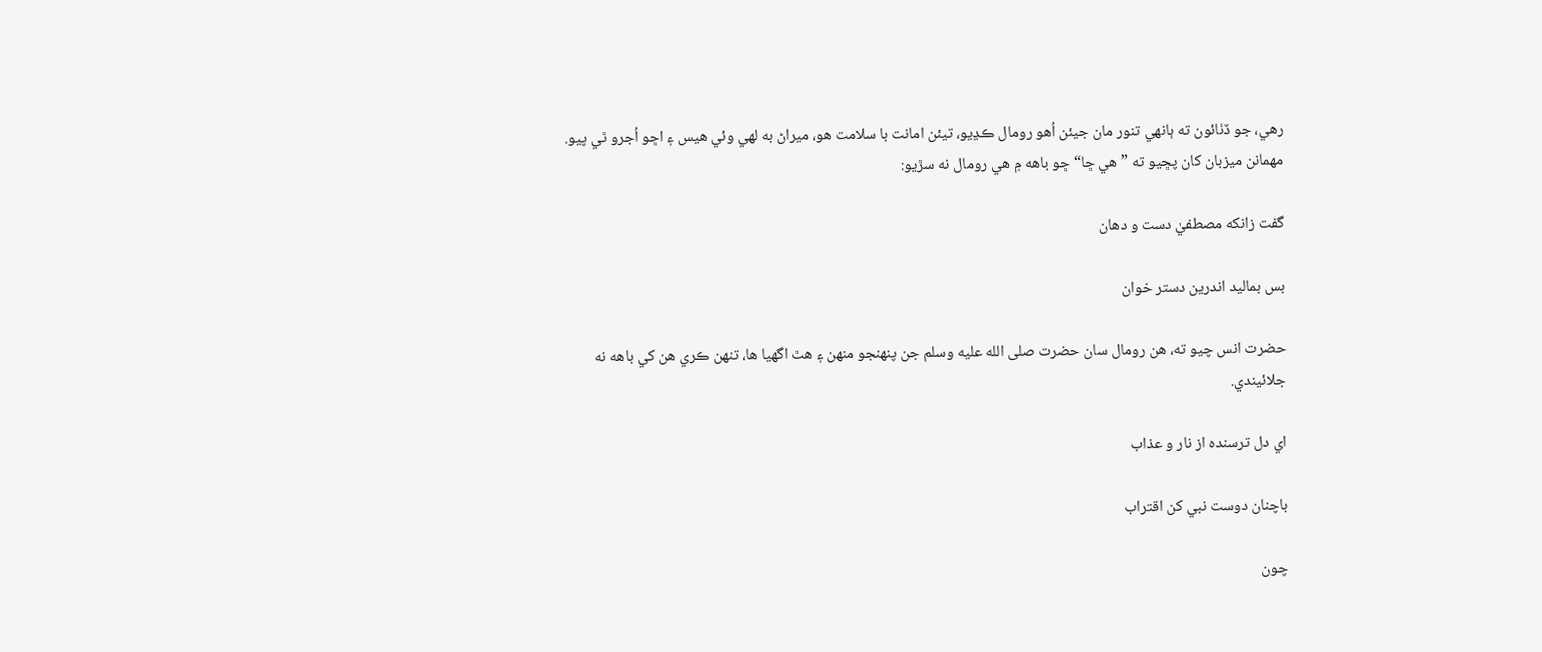رهي، جو ڏٺائون ته ٻانهي تنور مان جيئن اُهو رومال ڪڍيو، تيئن امانت با سلامت هو، ميراڻ به لهي وئي هيس ۽ اڇو اُجرو ٿي پيو. مهمانن ميزبان کان پڇيو ته ”هي ڇا“ ڇو باهه ۾ هي رومال نه سڙيو:

گفت زانکه مصطفيٰ دست و دهان

بس بماليد اندرين دستر خوان

حضرت انس چيو ته، هن رومال سان حضرت صلى الله عليه وسلم جن پنهنجو منهن ۽ هٿ اگهيا ها، تنهن ڪري هن کي باهه نه جلائيندي.

اي دل ترسنده از نار و عذاب

باچنان دوست نبي کن اقتراب

چون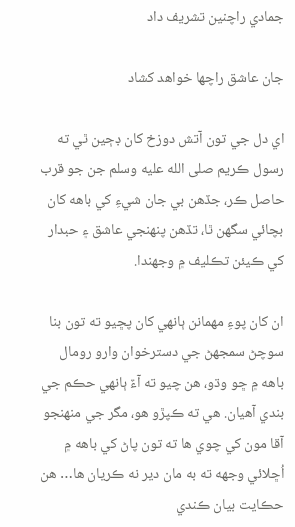جمادي راچنين تشريف داد

جان عاشق راچها خواهد کشاد

اي دل جي تون آتش دوزخ کان ڊڄين ٿي ته رسول ڪريم صلى الله عليه وسلم جن جو قرب حاصل ڪر، جڏهن بي جان شيءِ کي باهه کان بچائي سگهن ٿا، تڏهن پنهنجي عاشق ۽ حبدار کي ڪيئن تڪليف ۾ وجهندا.

ان کان پوءِ مهمانن ٻانهي کان پڇيو ته تون بنا سوچڻ سمجهڻ جي دسترخوان وارو رومال باهه ۾ ڇو وڌو، هن چيو ته آءٌ ٻانهي حڪم جي بندي آهيان. هي ته ڪپڙو هو، مگر جي منهنجو آقا مون کي چوي ها ته تون پاڻ کي باهه ۾ اُڇلائي وجهه ته به مان دير نه ڪريان ها… هن حڪايت بيان ڪندي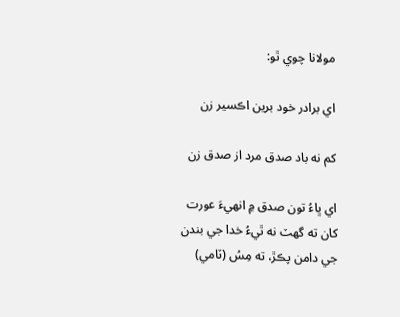مولانا چوي ٿو:

اي برادر خود برين اڪسير زن

کم نه باد صدق مرد از صدق زن

اي ڀاءُ تون صدق ۾ انهيءَ عورت کان ته گهٽ نه ٿيءُ خدا جي بندن جي دامن پڪڙ، ته مِسُ (ٽامي)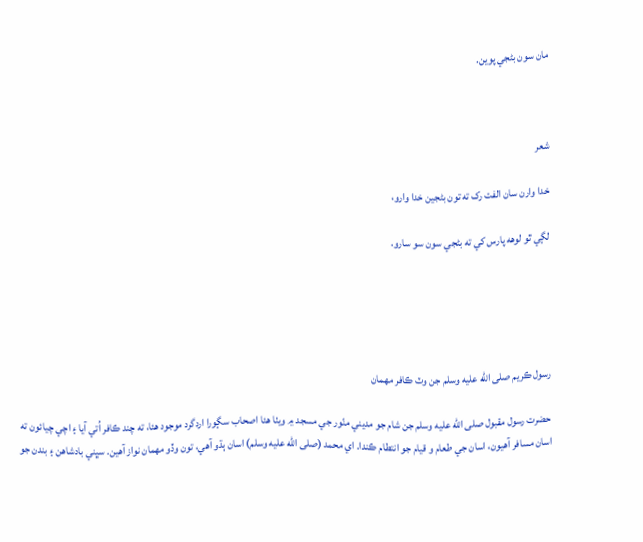مان سون بڻجي پوين.



شعر

خدا وارن سان الفت رک ته تون بڻجين خدا وارو،

لڳي ٿو لوهه پارس کي ته بڻجي سون سو سارو.





رسول ڪريم صلى الله عليه وسلم جن وٽ ڪافر مهمان

حضرت رسول مقبول صلى الله عليه وسلم جن شام جو مديني منّور جي مسجد ۾ ويٺا هئا اصحاب سڳورا اردگرد موجود هئا، ته چند ڪافر اُتي آيا ۽ اچي چيائون ته اسان مسافر آهيون، اسان جي طعام و قيام جو انتطام ڪندا. اي محمد (صلى الله عليه وسلم) اسان ٻڌو آهي، تون وڏو مهمان نواز آهين. سڀني بادشاهن ۽ بندن جو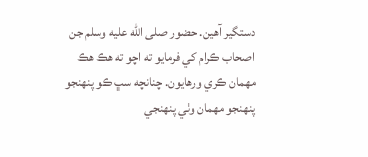دستگير آهين. حضور صلى الله عليه وسلم جن اصحاب ڪرام کي فرمايو ته اچو ته هڪ هڪ مهمان ڪري ورهايون. چنانچه سڀ ڪو پنهنجو پنهنجو مهمان وٺي پنهنجي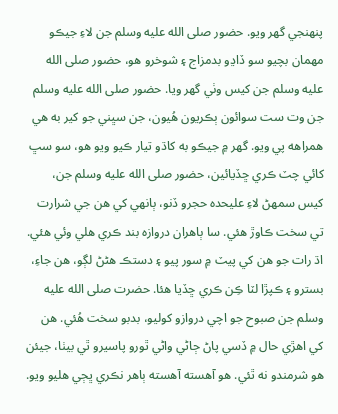پنهنجي گهر ويو. حضور صلى الله عليه وسلم جن لاءِ جيڪو مهمان بچيو سو ڏاڍو بدمزاج ۽ شوخرو هو، حضور صلى الله عليه وسلم جن کيس وٺي گهر ويا. حضور صلى الله عليه وسلم جن وت ست سوائون ٻڪريون هُيون، جن سڀني جو کير به هي همراهه پي ويو. گهر ۾ جيڪو به کاڌو تيار ڪيو ويو هو، سو سڀ کائي چٽ ڪري ڇڏيائين، حضور صلى الله عليه وسلم جن، کيس سمهڻ لاءِ عليحده حجرو ڏنو، ٻانهي کي هن جي شرارت تي سخت ڪاوڙ هئي. سا ٻاهران دروازه بند ڪري هلي وئي هئي. اڌ رات جو هن کي پيٽ ۾ سور پيو ۽ دستڪ هڻڻ لڳو، هن جاءِ، بسترو ۽ ڪپڙا لٽا ڪِن ڪري ڇڏيا هئا. حضرت صلى الله عليه وسلم جن صبوح جو اچي دروازو کوليو، بدبو سخت هُئي. هن کي اهڙي حال ۾ ڏسي پاڻ ڄاڻي واڻي ٿورو پاسيرو ٿي بيٺا، جيئن هو شرمندو نه ٿئي. هو آهسته آهسته ٻاهر نڪري ڀڄي هليو ويو.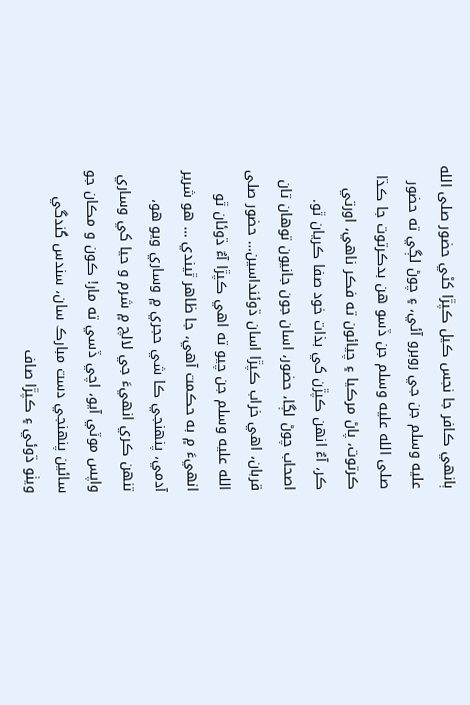ٻانهي ڪافر جا نجس ڪيل ڪپڙا کڻي حضور صلى الله عليه وسلم جن جي روبرو آئي، ۽ چوڻ لڳي ته حضور صلى الله عليه وسلم جن ڏسو هن بدڪرتوت جا ڪڌا ڪرتوت، پاڻ مرڪيا ۽ چيائون ته فڪر ناهي، اورتي ڪر، آءٌ انهن ڪپڙن کي بذات خود صفا ڪريان ٿو. اصحاب چوڻ لڳا، حضور، اسان جون جانيون توهان تان قربان، اهي خراب ڪپڙا اسان ڌوئنداسين… حضور صلى الله عليه وسلم جن چيو ته اهي ڪپڙا آءٌ ڌوئان ٿو انهيءَ ۾ به حڪمت آهي، جا ظاهر ٿيندي … هو شرير آدمي، پنهنجي ڪا شي حجري ۾ وساري ويو هو، تنهن ڪري انهيءَ جي لالچ ۾ شرم و حيا کي وساري واپس موٽي آيو، اچي ڏسي ته مار! ڪون و مڪان جو سائين پنهنجي دست مبارڪ سان، سندس گندگي ويٺو ڌوئي ۽ ڪپڙا صاف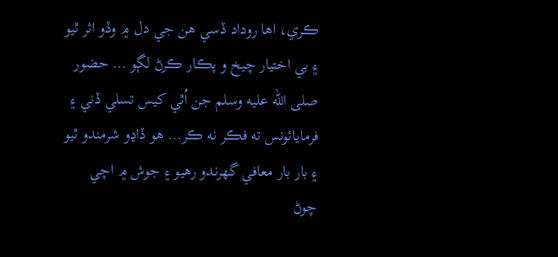ڪري، اها روداد ڏسي هن جي دل ۾ وڏو اثر ٿيو ۽ بي اختيار چيخ و پڪار ڪرڻ لڳو … حضور صلى الله عليه وسلم جن اُٿي کيس تسلي ڏني ۽ فرمايائونس ته فڪر نه ڪر… هو ڏاڍو شرمندو ٿيو ۽ بار بار معافي گهرندو رهيو ۽ جوش ۾ اچي چوڻ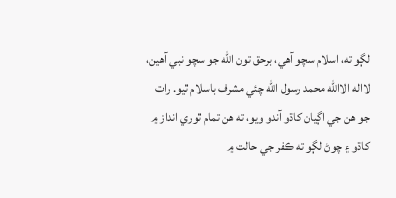لڳو ته، اسلام سچو آهي، برحق تون الله جو سچو نبي آهين، لااله الاالله محمد رسول الله چئي مشرف باسلام ٿيو. رات جو هن جي اڳيان کاڌو آندو ويو، ته هن تمام ٿوري انداز ۾ کاڌو ۽ چوڻ لڳو ته ڪفر جي حالت ۾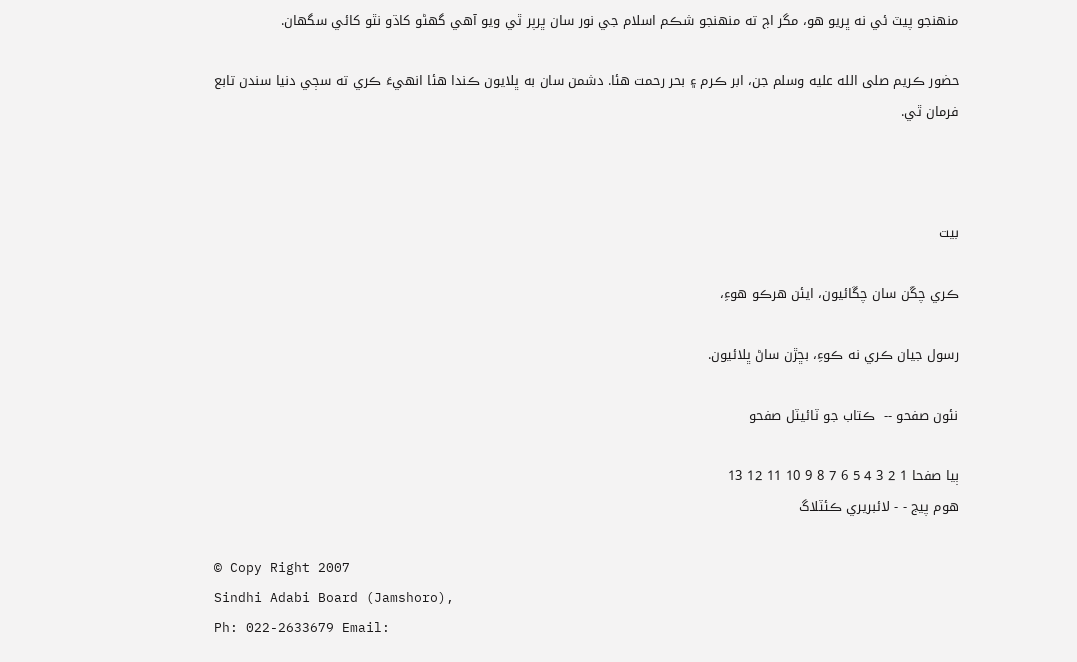منهنجو پيٽ ئي نه ڀريو هو، مگر اڄ ته منهنجو شڪم اسلام جي نور سان ڀرپر ٿي ويو آهي گهڻو کاڌو نٿو کائي سگهان.

حضور ڪريم صلى الله عليه وسلم جن، ابر ڪرم ۽ بحر رحمت هئا. دشمن سان به ڀلايون ڪندا هئا انهيءَ ڪري ته سڄي دنيا سندن تابع فرمان ٿي.



بيت

ڪري چڱن سان چڱائيون، ايئن هرڪو هوءِ،

رسول جيان ڪري نه ڪوءِ، بڇڙن ساڻ ڀلائيون.

نئون صفحو --  ڪتاب جو ٽائيٽل صفحو

ٻيا صفحا 1 2 3 4 5 6 7 8 9 10 11 12 13
هوم پيج - - لائبريري ڪئٽلاگ

© Copy Right 2007
Sindhi Adabi Board (Jamshoro),
Ph: 022-2633679 Email: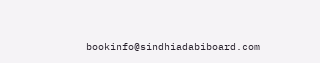bookinfo@sindhiadabiboard.com